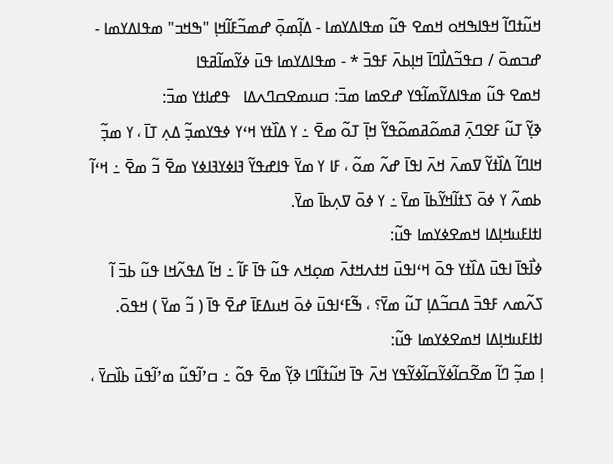ߞߎ߬ߙߣߊ߬ ߞߟߊߒߞߋ ߞߘߐ ߟߎ߬ ߘߟߊߡߌߘߊ - ߡߊ߲߬ߘߋ߲߫ ߝߘߏ߬ߓߊ߬ߞߊ߲ "ߒߞߏ" ߘߟߊߡߌߘߊ - ߝߏߘߋ߫ / ߛߟߏ߬ߡߊ߯ߣߊ߫ ߞߊ߲ߕߍ߫ ߓߟߏ߫ * - ߘߟߊߡߌߘߊ ߟߎ߫ ߦߌ߬ߘߊ߬ߥߟߊ
ߞߘߐ ߟߎ߬ ߘߟߊߡߌ߬ߘߊ߬ߟߌ ߝߐߘߊ ߘߏ߫: ߛߎߘߐߛߣߍߡߊ   ߟߝߊߙߌ ߘߏ߫:
ߢߌ߲߬ ߠߎ߬ ߓߐߣߍ߲߫ ߥߘߋ߬ߥߘߋ߬ߟߌ߬ ߞߊ߲߫ ߠߋ߬ ߘߐ߫ ߸ ߌ ߡߊ߰ߙߌ ߞߵߌ ߦߟߌߘߏ߲߬ ߡߍ߲ ߠߊ߫ ، ߌ ߘߏ߲߬ ߞߊߣߊ߬ ߡߊ߰ߙߌ߬ ߜߘߍ߫ ߞߍ߫ ߊߟߊ߫ ߝߍ߬ ߘߋ߬ ، ߓߊ ߌ ߘߌ߫ ߟߊߝߟߌ߬ ߔߊߦߌߔߊߦߌ ߘߐ߫ ߏ߬ ߘߐ߫ ߸ ߞߵߊ߬ ߕߘߍ߬ ߌ ߦߋ߫ ߖߙߊ߬ߞߌ߬ߕߊ߫ ߘߌ߫ ߸ ߌ ߦߋ߫ ߜߍ߲ߕߊ߫ ߘߌ߫.
ߊߙߊߓߎߞߊ߲ߡߊ ߞߘߐߦߌߘߊ ߟߎ߬:
ߦߊ߯ߟߊ߫ ߊߟߎ߫ ߡߊ߰ߙߌ ߟߋ߫ ߞߵߊߟߎ߫ ߞߙߍߞߙߍ߫ ߘߋ߲ߞߍ ߟߎ߬ ߟߊ߫ ߓߊ߬ ߸ ߞߊ߬ ߡߟߍ߬ߞߊ ߟߎ߬ ߕߏ߫ ߊ߬ ߖߍ߬ߘߍ ߓߟߏ߫ ߡߛߏ߬ߡߊ߲ ߠߎ߬ ߘߌ߫؟ ، ߒ߬ߓߵߊߟߎ߫ ߦߋ߫ ߞߎߡߓߊ߫ ߝߐ߫ ߟߊ߫ ( ߏ߬ ߘߌ߫ ) ߞߟߋ߫.
ߊߙߊߓߎߞߊ߲ߡߊ ߞߘߐߦߌߘߊ ߟߎ߬:
ߊ߲ ߘߏ߲߬ ߣߊ߬ ߘߐ߬ߛߊ߬ߦߌ߬ߛߊ߬ߦߌ߬ߟߌ ߞߍ߫ ߟߊ߫ ߞߎ߬ߙߊ߬ߣߊ ߢߌ߲߬ ߘߐ߫ ߟߋ߬ ߸ ߛߴߊ߬ߟߎ߬ ߘߴߊ߬ߟߎ߫ ߕߊ߰ߛߌ߫ ،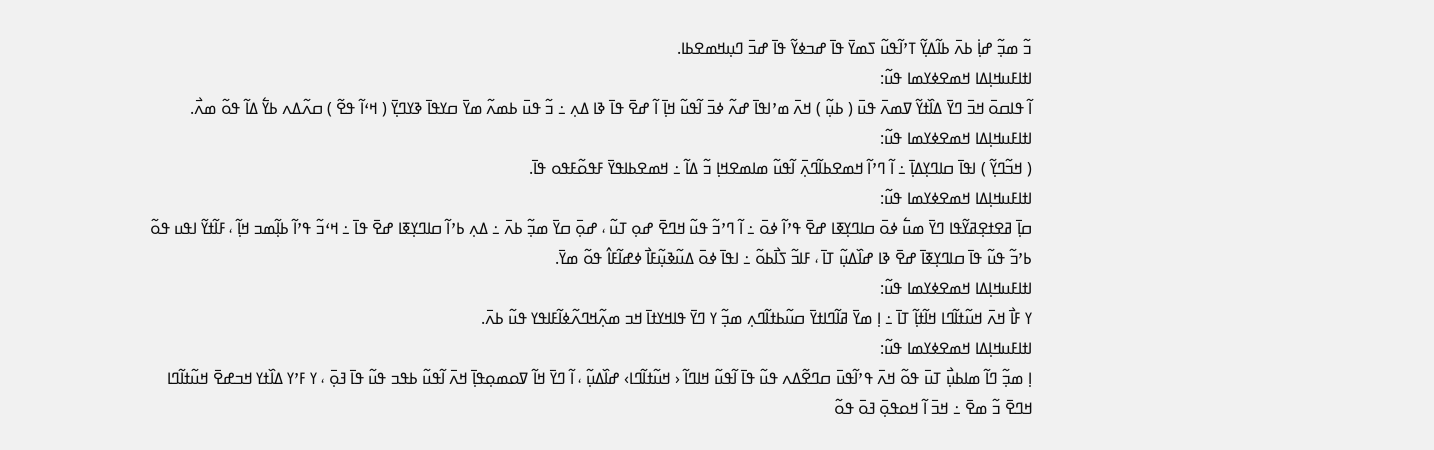ߏ߬ ߘߏ߲߬ ߝߊ߲߭ ߕߍ߫ ߕߊ߬ߡߌ߲߬ ߠߴߊ߬ߟߎ߬ ߖߘߌ߫ ߟߊ߫ ߝߏߦߌ߬ ߟߊ߫ ߝߏ߫ ߣߎ߲ߞߘߐߕߊ.
ߊߙߊߓߎߞߊ߲ߡߊ ߞߘߐߦߌߘߊ ߟߎ߬:
ߊ߬ ߟߊߛߋ߫ ߞߏ߫ ߣߌ߫ ߡߊ߰ߙߌ߬ ߜߘߍ߫ ߟߎ߫ ( ߕߎ߲߬ ) ߞߍ߫ ߘߴߊߟߊ߫ ߝߍ߬ ߦߏ߫ ߊ߬ߟߎ߬ ߞߊ߲߫ ߊ߬ ߝߐ߫ ߟߊ߫ ߢߊ ߡߍ߲ ߸ ߏ߬ ߟߎ߫ ߕߘߍ߬ ߘߌ߫ ߛߌߟߊ߫ ߢߌߣߌ߲߫ ( ߞߵߊ߬ ߟߐ߬ ) ߛߍ߬ߡߍ ߕߌ߱ ߡߊ߬ ߟߋ߬ ߘߍ߯.
ߊߙߊߓߎߞߊ߲ߡߊ ߞߘߐߦߌߘߊ ߟߎ߬:
( ߞߏ߬ߣߌ߲߬ ) ߊߟߊ߫ ߛߊߣߌ߲ߡߊ߲߫ ߸ ߊ߬ ߣߴߊ߬ ߞߘߐߕߊ߬ߣߍ߲߫ ߊ߬ߟߎ߬ ߘߊߘߐߞߊ߲ ߏ߬ ߡߊ߬ ߸ ߞߘߐߕߊߟߌ߫ ߓߟߋ߬ߓߟߋ ߟߊ߫.
ߊߙߊߓߎߞߊ߲ߡߊ ߞߘߐߦߌߘߊ ߟߎ߬:
ߛߊ߲߫ ߥߐߙߐ߲ߥߌ߬ߟߊ ߣߌ߫ ߘߎ߱ ߦߋ߫ ߛߊߣߌ߲ߧߊ ߝߐ߫ ߟߴߊ߬ ߦߋ߫ ߸ ߊ߬ ߣߴߏ߬ ߟߎ߬ ߞߣߐ߫ ߝߋ߲ ߠߎ߬ ، ߝߋ߲߫ ߛߌ߫ ߘߏ߲߬ ߕߍ߫ ߸ ߡߍ߲ ߕߴߊ߬ ߛߊߣߌ߲ߧߊ ߝߐ߫ ߟߊ߫ ߸ ߞߵߏ߬ ߟߴߊ߬ ߕߊ߲߬ߘߏ ߞߊ߲߬ ، ߓߊ߬ߙߌ߬ ߊߟߎ ߟߋ߬ ߕߴߏ߬ ߟߎ߬ ߟߊ߫ ߛߊߣߌ߲ߧߊ߫ ߝߐ߫ ߢߊ ߝߊ߰ߡߎ߲߬ ߠߊ߫ ، ߓߊߏ߬ ߖߊ߯ߕߋ߬ ߸ ߊߟߊ߫ ߦߋ߫ ߡߎ߬ߢߎ߲߬ߓߊ߯ ߦߝߊ߬ߓߊ߮ ߟߋ߬ ߘߌ߫.
ߊߙߊߓߎߞߊ߲ߡߊ ߞߘߐߦߌߘߊ ߟߎ߬:
ߌ ߓߊ߯ ߞߍ߫ ߞߎ߬ߙߊ߬ߣߊ ߞߊ߬ߙߊ߲߬ ߠߊ߫ ߸ ߊ߲ ߘߌ߫ ߥߊ߬ߣߊߙߌ߫ ߛߎ߬ߕߙߊ߬ߣߍ߲ ߘߏ߲߬ ߌ ߣߌ߫ ߟߊߞߌߙߊ߫ ߞߏ ߘߍ߲߬ߞߣߍ߬ߦߊ߬ߓߊߟߌ ߟߎ߬ ߕߍ߫.
ߊߙߊߓߎߞߊ߲ߡߊ ߞߘߐߦߌߘߊ ߟߎ߬:
ߊ߲ ߘߏ߲߬ ߣߊ߬ ߘߊߕߎ߲߯ ߠߎ߫ ߟߋ߬ ߞߍ߫ ߟߴߊ߬ߟߎ߫ ߛߣߐ߬ߡߍ ߟߎ߬ ߟߊ߫ ߊ߬ߟߎ߬ ߞߊߣߊ߬ ‹ ߞߎ߬ߙߊ߬ߣߊ› ߝߊ߰ߡߎ߲߬ ، ߊ߬ ߣߌ߫ ߞߊ߬ ߜߋߘߋ߲ߟߊ߲߫ ߞߍ߫ ߊ߬ߟߎ߬ ߕߟߏ ߟߎ߬ ߟߊ߫ ߔߋ߲߫ ، ߌ ߓߴߌ ߡߊ߰ߙߌ ߞߏߝߐ߫ ߞߎ߬ߙߊ߬ߣߊ ߞߣߐ߫ ߏ߬ ߘߐ߫ ߸ ߞߏ߫ ߊ߬ ߞߋߟߋ߲߫ ߔߋ߫ ߟߋ߬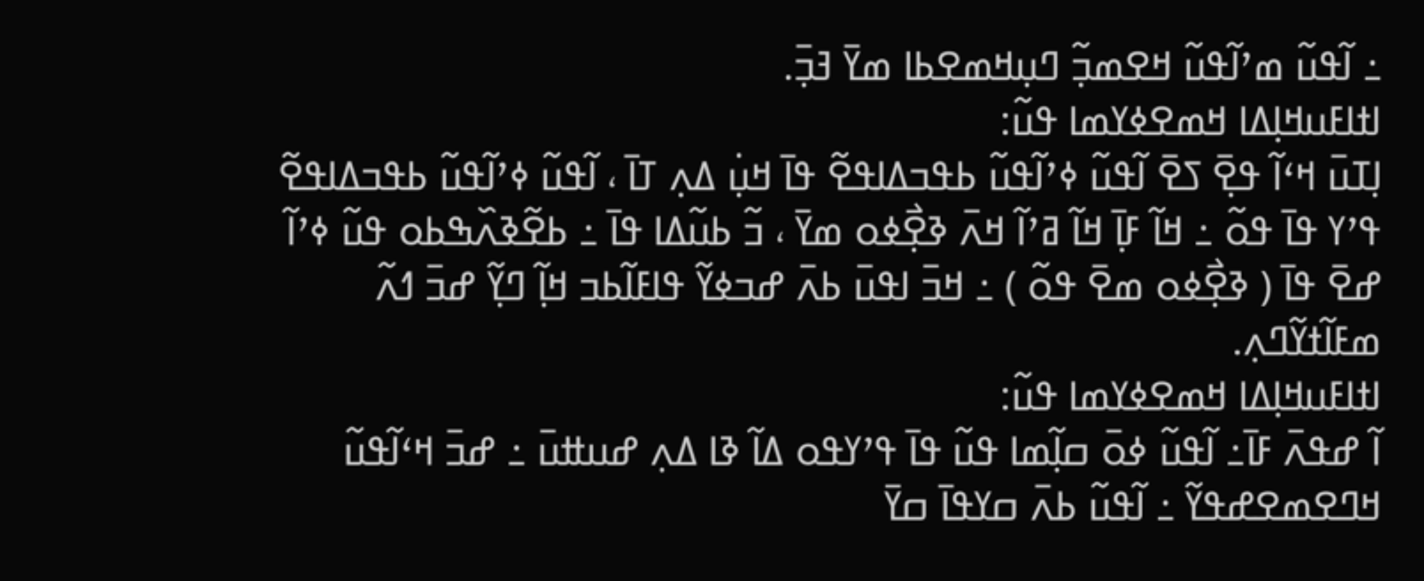߸ ߊ߬ߟߎ߬ ߘߴߊ߬ߟߎ߬ ߞߐߘߏ߲߬ ߣߎ߲ߞߘߐߕߊ ߘߌ߫ ߔߏ߲߫.
ߊߙߊߓߎߞߊ߲ߡߊ ߞߘߐߦߌߘߊ ߟߎ߬:
ߊ߲ߠߎ߫ ߞߵߊ߬ ߟߐ߲߫ ߖߐ߫ ߊ߬ߟߎ߬ ߦߴߊ߬ߟߎ߬ ߕߟߏߡߊߟߐ߬ ߟߊ߫ ߞߎ߲߭ ߡߍ߲ ߠߊ߫ ، ߊ߬ߟߎ߬ ߦߴߊ߬ߟߎ߬ ߕߟߏߡߊߟߐ߬ ߟߴߌ ߟߊ߫ ߟߋ߬ ߸ ߞߊ߬ ߓߊ߲߫ ߞߊ߬ ߥߴߊ߬ ߞߍ߫ ߢߐ߲߯ߦߋ ߘߌ߫ ، ߏ߬ ߕߎ߬ߡߊ ߟߊ߫ ߸ ߕߐ߬ߢߍ߰ߒߕߋ ߟߎ߬ ߦߴߊ߬ ߝߐ߫ ߟߊ߫ ( ߢߐ߲߯ߦߋ ߘߐ߫ ߟߋ߬ ) ߸ ߞߏ߫ ߊߟߎ߫ ߕߍ߫ ߝߏߦߌ߬ ߟߊߓߊ߬ߕߏ ߞߊ߲߬ ߣߌ߲߬ ߝߏ߫ ߗߍ߬ ߘߓߊ߬ߙߌ߬ߣߍ߲.
ߊߙߊߓߎߞߊ߲ߡߊ ߞߘߐߦߌߘߊ ߟߎ߬:
ߊ߬ ߝߟߍ߫ ߓߊ߫߸ ߊ߬ߟߎ߬ ߦߋ߫ ߛߊ߲߬ߘߊ ߟߎ߬ ߟߊ߫ ߟߴߌߟߋ ߡߊ߬ ߢߊ ߡߍ߲ ߝߎߚߎ߫ ߸ ߝߏ߫ ߞߵߊ߬ߟߎ߬ ߞߣߐߘߐߝߟߌ߬ ߸ ߊ߬ߟߎ߬ ߕߍ߫ ߛߌߟߊ߫ ߛߌ߫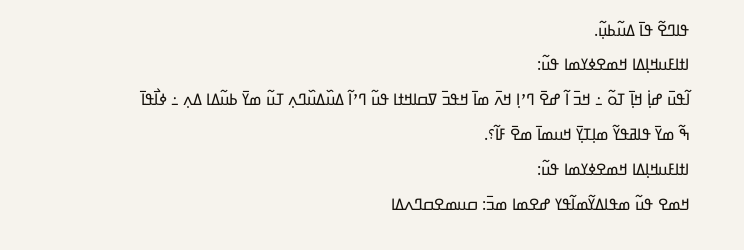ߟߊߣߐ߬ ߟߊ߫ ߡߎ߬ߕߎ߲߬.
ߊߙߊߓߎߞߊ߲ߡߊ ߞߘߐߦߌߘߊ ߟߎ߬:
ߊ߬ߟߎ߫ ߝߊ߲߭ ߞߊ߲߫ ߠߋ߬ ߸ ߞߏ߫ ߊ߬ ߝߐ߫ ߣߴߊ߲ ߞߍ߫ ߘߊ߫ ߞߟߏ߫ ߜߛߊߞߙߊ ߟߎ߬ ߣߴߊ߬ ߡߎ߰ߡߎ߰ߣߍ߲ ߠߎ߬ ߘߌ߫ ߕߎ߬ߡߊ ߡߍ߲ ߸ ߦߊ߯ߟߊ߫ ߒ߬ ߘߌ߫ ߟߊߥߟߌ߬ ߘߊ߲ߠߌ߲߫ ߞߎߘߊ߫ ߘߐ߫ ߓߊ߬؟.
ߊߙߊߓߎߞߊ߲ߡߊ ߞߘߐߦߌߘߊ ߟߎ߬:
ߞߘߐ ߟߎ߬ ߘߟߊߡߌ߬ߘߊ߬ߟߌ ߝߐߘߊ ߘߏ߫: ߛߎߘߐߛߣߍߡߊ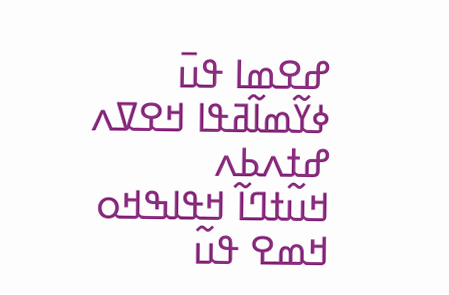ߝߐߘߊ ߟߎ߫ ߦߌ߬ߘߊ߬ߥߟߊ ߞߐߜߍ ߝߙߍߕߍ
ߞߎ߬ߙߣߊ߬ ߞߟߊߒߞߋ ߞߘߐ ߟߎ߬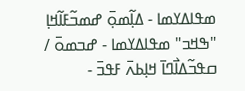ߘߟߊߡߌߘߊ - ߡߊ߲߬ߘߋ߲߫ ߝߘߏ߬ߓߊ߬ߞߊ߲ "ߒߞߏ" ߘߟߊߡߌߘߊ - ߝߏߘߋ߫ / ߛߟߏ߬ߡߊ߯ߣߊ߫ ߞߊ߲ߕߍ߫ ߓߟߏ߫ -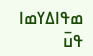ߘߟߊߡߌߘߊ ߟߎ߫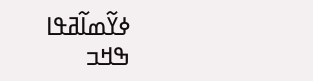ߦߌ߬ߘߊ߬ߥߟߊ
ߒߞߏ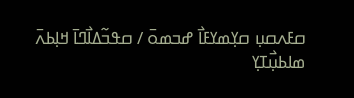ߛߓߍߛߎ߲ ߛߌ߲ߘߌߓߊ߯ ߝߏߘߋ߫ / ߛߟߏ߬ߡߊ߯ߣߊ߫ ߞߊ߲ߕߍ߫
ߘߊߕߎ߲߯ߠߌ߲